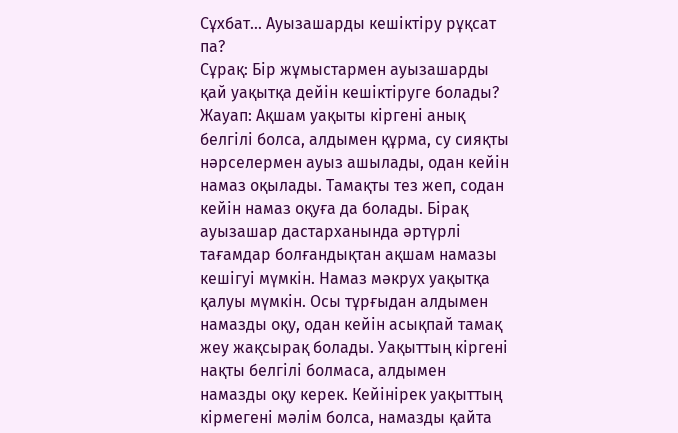Сұхбат... Ауызашарды кешіктіру рұқсат па?
Сұрақ: Бір жұмыстармен ауызашарды қай уақытқа дейін кешіктіруге болады?
Жауап: Ақшам уақыты кіргені анық белгілі болса, алдымен құрма, су сияқты нәрселермен ауыз ашылады, одан кейін намаз оқылады. Тамақты тез жеп, содан кейін намаз оқуға да болады. Бірақ ауызашар дастарханында әртүрлі тағамдар болғандықтан ақшам намазы кешігуі мүмкін. Намаз мәкрух уақытқа қалуы мүмкін. Осы тұрғыдан алдымен намазды оқу, одан кейін асықпай тамақ жеу жақсырақ болады. Уақыттың кіргені нақты белгілі болмаса, алдымен намазды оқу керек. Кейінірек уақыттың кірмегені мәлім болса, намазды қайта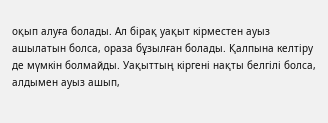оқып алуға болады. Ал бірақ уақыт кірместен ауыз ашылатын болса, ораза бұзылған болады. Қалпына келтіру де мүмкін болмайды. Уақыттың кіргені нақты белгілі болса, алдымен ауыз ашып,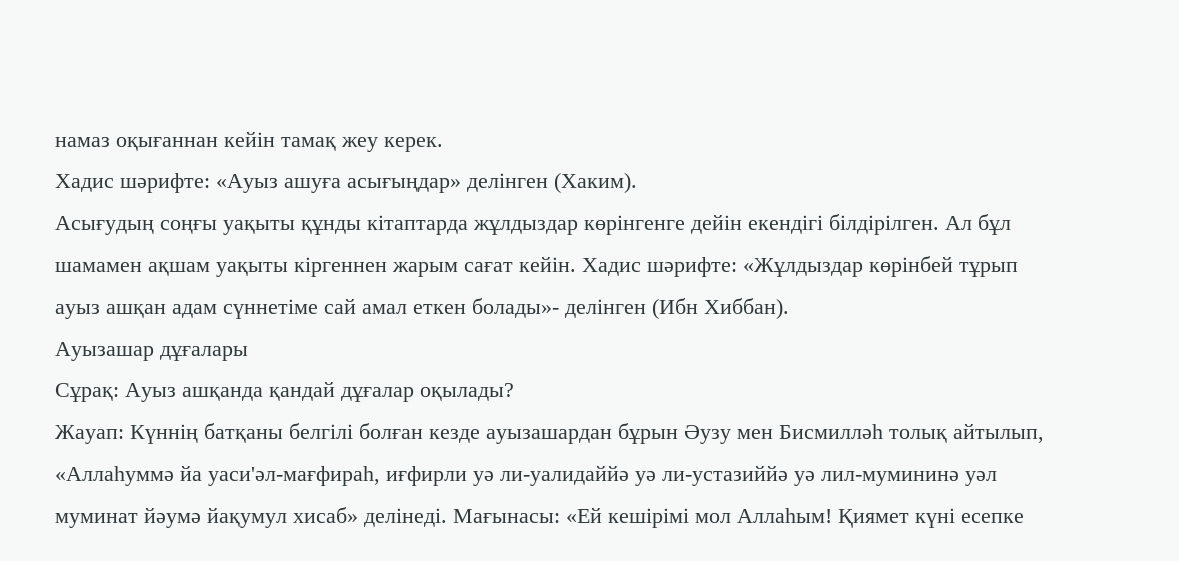намаз оқығаннан кейін тамақ жеу керек.
Хадис шәрифте: «Ауыз ашуға асығыңдар» делінген (Хаким).
Асығудың соңғы уақыты құнды кітаптарда жұлдыздар көрінгенге дейін екендігі білдірілген. Ал бұл шамамен ақшам уақыты кіргеннен жарым сағат кейін. Хадис шәрифте: «Жұлдыздар көрінбей тұрып ауыз ашқан адам сүннетіме сай амал еткен болады»- делінген (Ибн Хиббан).
Ауызашар дұғалары
Сұрақ: Ауыз ашқанда қандай дұғалар оқылады?
Жауап: Күннің батқаны белгілі болған кезде ауызашардан бұрын Әузу мен Бисмилләһ толық айтылып, «Аллаһуммә йа уаси'әл-мағфираһ, иғфирли уә ли-уалидаййә уә ли-устазиййә уә лил-мумининә уәл муминат йәумә йақумул хисаб» делінеді. Мағынасы: «Ей кешірімі мол Аллаһым! Қиямет күні есепке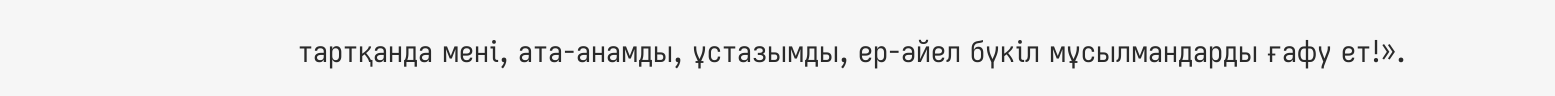тартқанда мені, ата-анамды, ұстазымды, ер-әйел бүкіл мұсылмандарды ғафу ет!».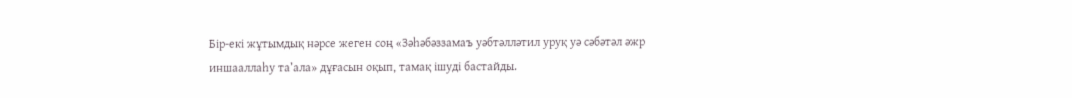Бір-екі жұтымдық нәрсе жеген соң «Зәһәбәззамаъ уәбтәлләтил уруқ уә сәбәтәл әжр иншааллаһу та’ала» дұғасын оқып, тамақ ішуді бастайды.